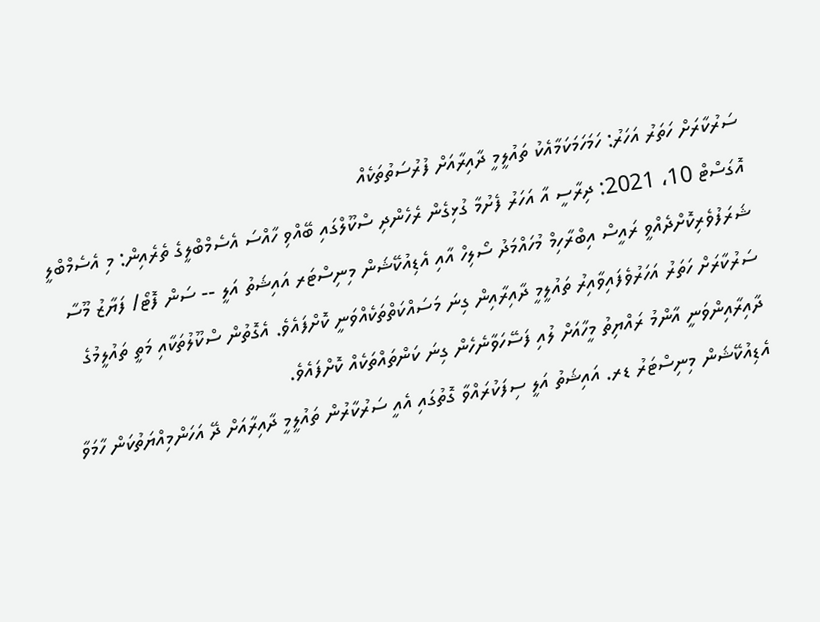ސަރުކާރަށް ހަތަރު އަހަރު: ހަމަހަމަކަމާއެކު ތައުލީމީ ދާއިރާއަށް ފުރުސަތުތަކެއް
އޮގަސްޓް 10، 2021: ދިރާސީ އާ އަހަރު ފެށުމާ ގުޅިގެން ރެހެންދި ސްކޫލްގައި ބޭއްވި ހާއްސަ އެސެމްބްލީގެ ތެރެއިން: މި އެސެމްބްލީ ޝަރަފުވެރިކޮށްދެއްވީ ރައީސް އިބްރާހިމް މުހައްމަދު ސޯލިހް އާއި އެޑިއުކޭޝަން މިނިސްޓަރ އައިޝަތު އަލީ -- ސަން ފޮޓޯ/ ފަޔާޒު މޫސާ
ސަރުކާރަށް ހަތަރު އަހަރުވެފައިވާއިރު ތައުލީމީ ދާއިރާއިން ގިނަ މަސައްކަތްތަކެއްވަނީ ކޮށްފައެވެ. އެގޮތުން ސްކޫލުތަކާއި މަތީ ތައުލީމުގެ ދާއިރާއިންވަނީ އާންމު ރައްޔިތު މީހާއަށް ލުއި ފަސޭހަވާނެހެން ގިނަ ކަންތައްތަކެއް ކޮށްފައެވެ.
އެޑިއުކޭޝަން މިނިސްޓަރު ޑރ. އައިޝަތު އަލީ ސިފަކުރައްވާ ގޮތުގައި އެއީ ސަރުކާރުން ތައުލީމީ ދާއިރާއަށް ދޭ އަހަންމިއްޔަތުކަން ހާމަވާ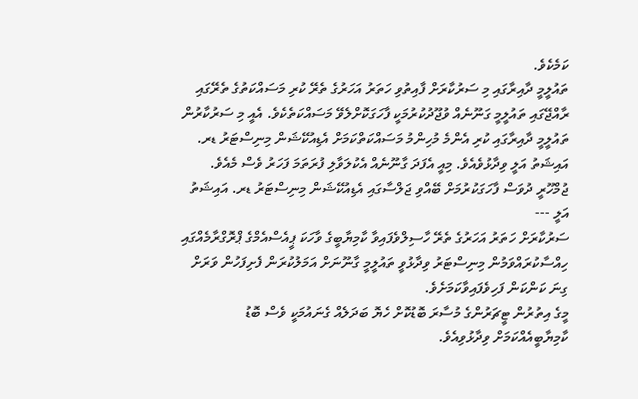ކަމެކެވެ.
ތައުލީމީ ދާއިރާގައި މި ސަރުކާރަށް ފާއިތުވި ހަތަރު އަހަރުގެ ތެރޭ ކުރި މަސައްކަތުގެ ތެރޭގައި ރާއްޖޭގައި ތައުލީމީ ގަނޫނެއް ވުޖޫދުކުރުމަކީ ފާހަގަކޮށްލެވޭ މަސައްކަތެކެވެ. އެއީ މި ސަރުކާރުން ތައުލީމީ ދާއިރާގައި ކުރި އެންމެ މުހިންމު މަސައްކަތްކަމަށް އެޑިއުކޭޝަން މިނިސްޓަރު ޑރ. އައިޝަތު އަލީ ވިދާޅުވެއެވެ. މިއީ އެފަދަ ގާނޫނެއް އެކުލަވާލި ފުރަތަމަ ފަހަރު ވެސް މެއެވެ.
ޖުމްހޫރީ ދުވަސް ފާހަގަކުރުމަށް ބޭއްވި ޖަލްސާގައި އެޑިއުކޭޝަން މިނިސްޓަރު ޑރ. އައިޝަތު އަލީ ---
ސަރުކާރަށް ހަތަރު އަހަރުގެ ތެރޭ ހާސިލްވެފައިވާ ކާމިޔާބީގެ ވާހަކަ ޕީއެސްއެމްގެ ޕްރޮގްރާމެއްގައި ހިއްސާކުރައްވަމުން މިނިސްޓަރު ވިދާޅުވީ ތައުލީމީ ގާނޫނަށް އަމަލުކުރަން ފެށިފަހުން ވަރަށް ގިނަ ކަންކަން ފަހިވެފައިވާކަމަށެވެ.
މީގެ އިތުރުން ޓީޗަރުންގެ މުސާރަ ބޮޑުކޮށް ހެޔޮ ބަދަލެއް ގެނައުމަކީ ވެސް ބޮޑު ކާމިޔާބީއެއްކަމަށް ވިދާޅުވިއެވެ.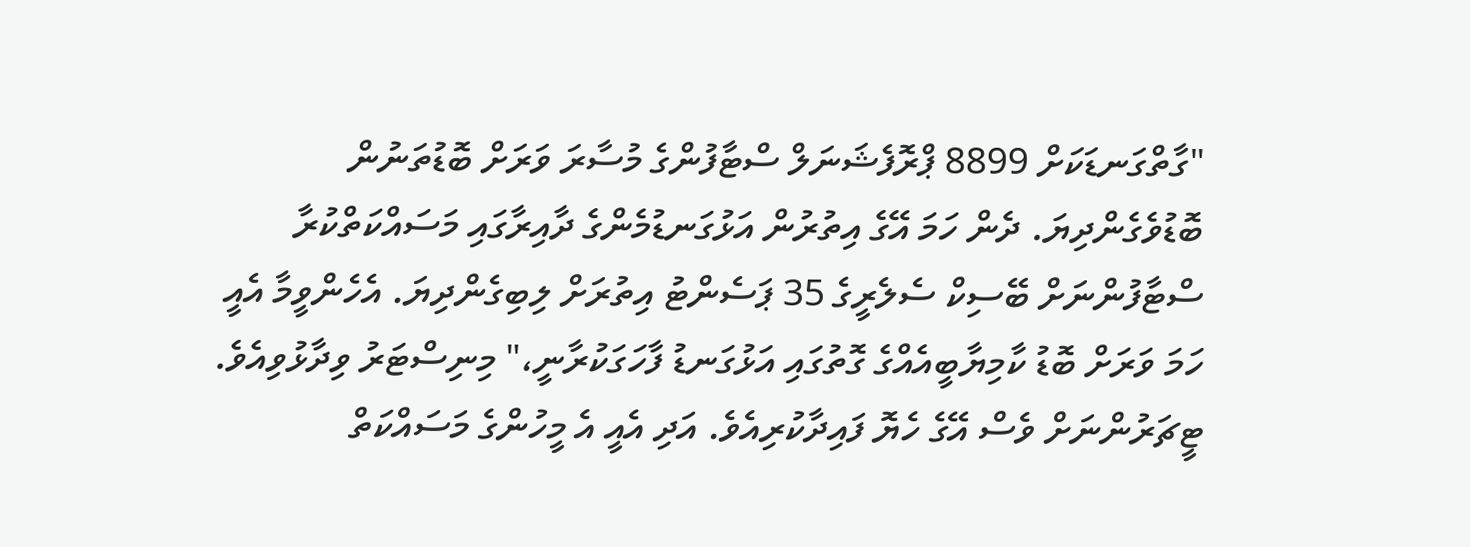"ގާތްގަނޑަކަށް 8899 ޕްރޮފެޝަނަލް ސްޓާފުންގެ މުސާރަ ވަރަށް ބޮޑުތަނުން ބޮޑުވެގެންދިޔަ. ދެން ހަމަ އޭގެ އިތުރުން އަޅުގަނޑުމެންގެ ދާއިރާގައި މަސައްކަތްކުރާ ސްޓާފުންނަށް ބޭސިކް ސެލެރީގެ 35 ޕަސެންޓު އިތުރަށް ލިބިގެންދިޔަ. އެހެންވީމާ އެއީ ހަމަ ވަރަށް ބޮޑު ކާމިޔާބީއެއްގެ ގޮތުގައި އަޅުގަނޑު ފާހަގަކުރާނީ،" މިނިސްޓަރު ވިދާޅުވިއެވެ.
ޓީޗަރުންނަށް ވެސް އޭގެ ހެޔޮ ފައިދާކުރިއެވެ. އަދި އެއީ އެ މީހުންގެ މަސައްކަތް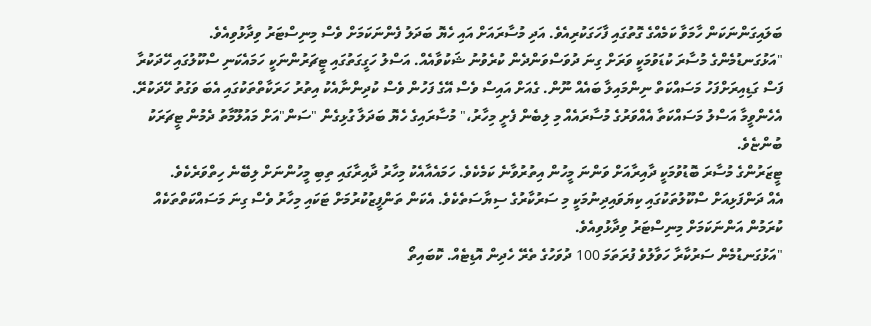ބަލައިގަންނަކަން ހާމަވާ ކަމެއްގެ ގޮތުގައި ފާހަގަކުރިއެވެ. އަދި މުސާރައަށް އައި ހެޔޮ ބަދަލު ފެންނަކަމަށް ވެސް މިނިސްޓަރު ވިދާޅުވިއެވެ.
"އަޅުގަނޑުމެންގެ މުސާރަ ކުޑަވުމަކީ ވަރަށް ގިނަ ދުވަސްވަންދެން ކުރެވުނު ޝަކުވާއެއް. އަސްލު ހަގީގަތުގައި ޓީޗަރުންނަކީ ހަމައެކަނި ސްކޫލުގައި ހޭދަކުރާ ފަސް ގަޑިއިރަށްފަހު މަސައްކަތް ނިންމައިލާ ބައެއް ނޫން. ގެއަށް އައިސް ވެސް އޭގެ ފަހުން ވެސް ކުދިންނާއެކު އިތުރު ހަރަކާތްތަކުގައި އެބަ ވަގުތު ހޭދަކުރޭ. އެހެންވީމާ އަސްލު މަސައްކަތާ އެއްވަރުގެ މުސާރައެއް މި ލިބެން ފެށީ މިހާރު،" މުސާރައިގެ ހެޔޮ ބަދަލާ ގުޅިގެން "ސަން"އަށް މައުލޫމާތު ދެމުން ޓީޗަރަކު ބުންޏެވެ.
ޓީޒަރުންގެ މުސާރަ ބޮޑުވުމަކީ ދާއިރާއަށް ވަންނަ މީހުން އިތުރުވާނެ ކަމެކެވެ. ހަމައެއާއެކު މިހާރު ދާއިރާގައި ތިބި މީހުންނަށް ލިބޭނެ ހިތްވަރެކެވެ.
އެއް ދަންފަޅިއަށް ސްކޫލުތަކުގައި ކިޔަވައިދިނުމަކީ މި ސަރުކާރުގެ ސިޔާސަތެކެވެ. އެކަން ތަންފީޒުކުރުމަށް ޓަކައި މިހާރު ވެސް ގިނަ މަސައްކަތްތަކެއް ކުރަމުން އަންނަކަމަށް މިނިސްޓަރު ވިދާޅުވިއެވެ.
"އަޅުގަނޑުމެން ސަރުކާރާ ހަވާލުވެ ފުރަތަމަ 100 ދުވަހުގެ ތެރޭ ހެދިން އޮޑިޓެއް. ކޮބައިތޯ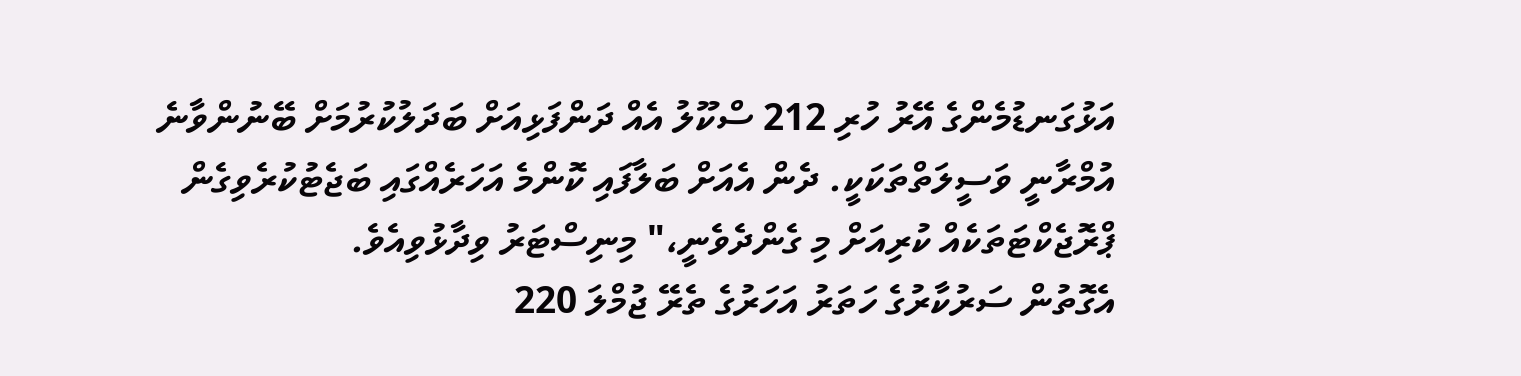އަޅުގަނޑުމެންގެ އޭރު ހުރި 212 ސްކޫލު އެއް ދަންފަޅިއަށް ބަދަލުކުރުމަށް ބޭނުންވާނެ އުމްރާނީ ވަސީލަތްތަކަކީ. ދެން އެއަށް ބަލާފައި ކޮންމެ އަހަރެއްގައި ބަޖެޓުކުރެވިގެން ޕްރޮޖެކްޓަތަކެއް ކުރިއަށް މި ގެންދެވެނީ،" މިނިސްޓަރު ވިދާޅުވިއެވެ.
އެގޮތުން ސަރުކާރުގެ ހަތަރު އަހަރުގެ ތެރޭ ޖުމްލަ 220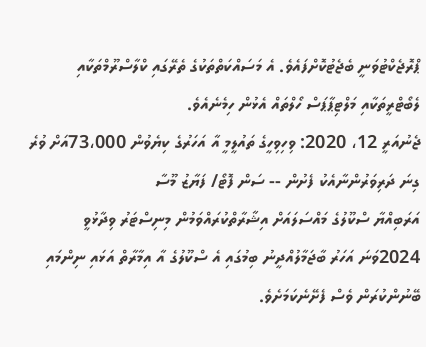ޕްރޮޖެކްޓުވަނީ ބެޖެޓުކޮށްފައެވެ. އެ މަސައްކަތްތަކުގެ ތެރޭގައި ކްލާސްރޫމްތަކާއި ލެބޯޓްރީތަކާއި މަލްޓިޕާޕަސް ހޯލްތައް އެޅުން ހިމެނެއެވެ.
ޖެނުއަރީ 12، 2020: ވިހިވިހީގެ ތައުލީމީ އާ އަހަރުގެ ކިޔެވުން 73،000އަށް ވުރެ ގިނަ ދަރިވަރުންނާއެކު ފެށުން -- ސަން ފޮޓޯ/ ފަޔާޒު މޫސާ
އަރަބިއްޔާ ސްކޫލުގެ މައްސަލައަށް އިޝާރާތްކުރައްވަމުން މިނިސްޓަރު ވިދާޅުވީ 2024ވަނަ އަހަރު ބާޖަމާލުއްދީނު ބިމުގައި އެ ސްކޫލުގެ އާ އިމާރާތް އަޅައި ނިންމައި ބޭނުންކުރަން ވެސް ފެށޭނެކަމަށެވެ.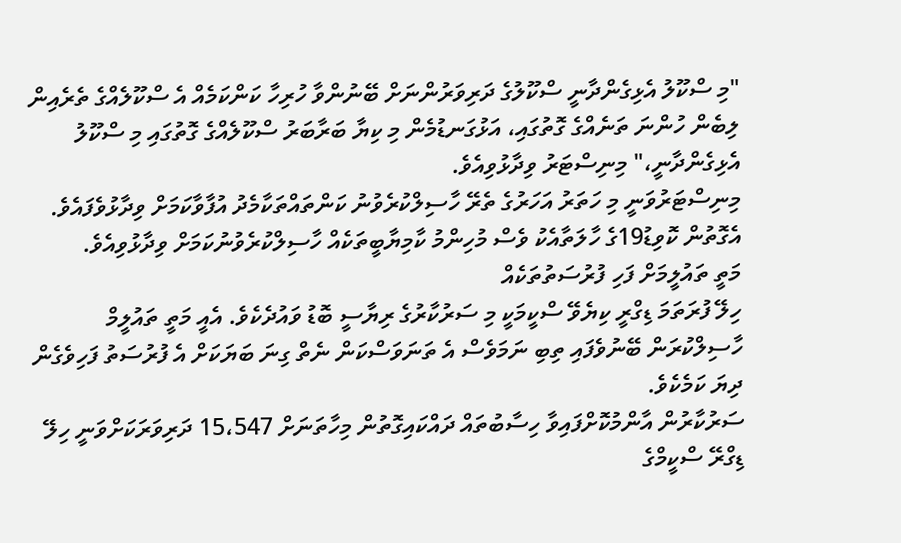"މި ސްކޫލު އެޅިގެންދާނީ ސްކޫލުގެ ދަރިވަރުންނަށް ބޭނުންވާ ހުރިހާ ކަންކަމެއް އެ ސްކޫލެއްގެ ތެރެއިން ލިބެން ހުންނަ ތަނެއްގެ ގޮތުގައި، އަޅުގަނޑުމެން މި ކިޔާ ބަރާބަރު ސްކޫލެއްގެ ގޮތުގައި މި ސްކޫލު އެޅިގެންދާނީ،" މިނިސްޓަރު ވިދާޅުވިއެވެ.
މިނިސްޓަރުވަނީ މި ހަތަރު އަހަރުގެ ތެރޭ ހާސިލްކުރެވުނު ކަންތައްތަކާމެދު އުފާވާކަމަށް ވިދާޅުވެފައެވެ. އެގޮތުން ކޮވިޑު19ގެ ހާލަތާއެކު ވެސް މުހިންމު ކާމިޔާބީތަކެއް ހާސިލްކުރެވުނުކަމަށް ވިދާޅުވިއެވެ.
މަތީ ތައުލީމަށް ފަހި ފުރުސަތުތަކެއް
ހިލޭ ފުރަތަމަ ޑިގްރީ ކިޔެވޭ ސްކީމަކީ މި ސަރުކާރުގެ ރިޔާސީ ބޮޑު ވައުދެކެވެ. އެއީ މަތީ ތައުލީމް ހާސިލްކުރަން ބޭނުވެފައި ތިބި ނަމަވެސް އެ ތަނަވަސްކަން ނެތް ގިނަ ބަޔަކަށް އެ ފުރުސަތު ފަހިވެގެން ދިޔަ ކަމެކެވެ.
ސަރުކާރުން އާންމުކޮށްފައިވާ ހިސާބުތައް ދައްކައިގޮތުން މިހާތަނަށް 15،547 ދަރިވަރަކަށްވަނީ ހިލޭ ޑިގްރޭ ސްކީމްގެ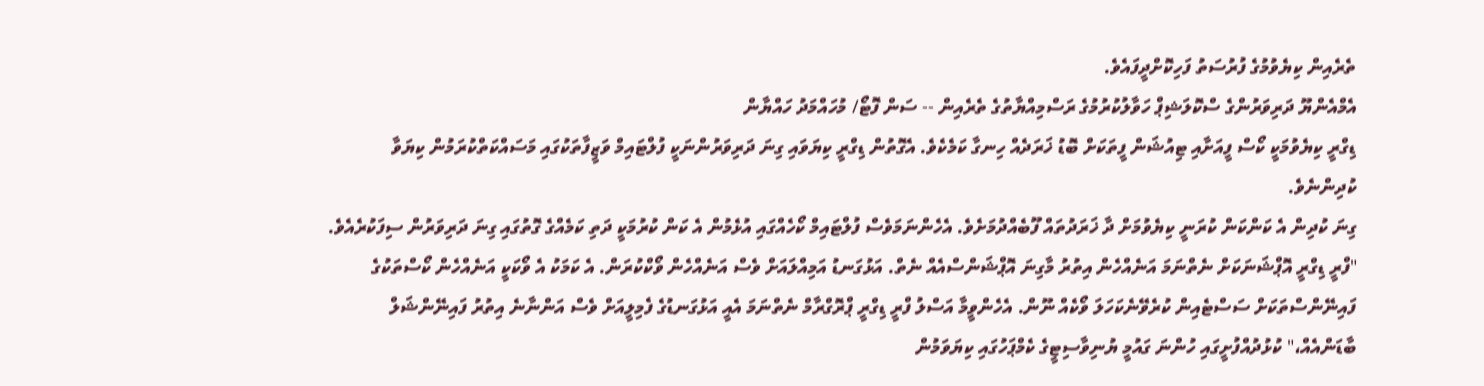ތެރެއިން ކިޔެވުމުގެ ފުރުސަތު ފަހިކޮށްދީފައެވެ.
އެމްއެންޔޫ ދަރިވަރުންގެ ސްކޮލަޝިޕް ހަވާލުކުރުމުގެ ރަސްމިއްޔާތުގެ ތެރެއިން -- ސަން ފޮޓޯ/ މުހައްމަދު ހައްޔާން
ޑިގްރީ ކިޔެވުމަކީ ކޯސް ފީއަށާއި ޓިއުޝަން ފީތަކަށް ބޮޑު ޚަރަދެއް ހިނގާ ކަމެކެވެ. އެގޮތުން ޑިގްރީ ކިޔަވައި ގިނަ ދަރިވަރުންނަކީ ފުލްޓައިމް ވަޒީފާތަކުގައި މަސައްކަތްކުރަމުން ކިޔަވާ ކުދިންނެވެ.
ގިނަ ކުދިން އެ ކަންކަން ކުރަނީ ކިޔެވުމަށް ދާ ޚަރަދުތައް ފޫބެއްދުމަށެވެ. އެހެންނަމަވެސް ފުލްޓައިމް ކޯހެއްގައި އުޅެމުން އެ ކަން ކުރުމަކީ ދަތި ކަމެއްގެ ގޮތުގައި ގިނަ ދަރިވަރުން ސިފަކުރެއެވެ.
"ފްރީ ޑިގްރީ އޮޕްޝަނަކަށް ނެތްނަމަ އަނެއްހެން އިތުރު މާގިނަ އޮޕްޝަންސްއެއް ނެތް. އަޅުގަނޑު އަމިއްލައަށް ވެސް އަނެއްހެން ވޯކްކުރަން. އެ ކަމަކު އެ ވޯކަކީ އަނެއްހެން ކޯސްތަކުގެ ފައިނޭންސްތަކަށް ސަސްޓެއިން ކުރެވޭނެކަހަލަ ވޯކެއް ނޫން. އެހެންވީމާ އަސްލު ފްރީ ޑިގްރީ ޕްރޮގްރާމް ނެތްނަމަ އެއީ އަޅުގަނޑުގެ ފެމިލީއަށް ވެސް އަންނާނެ އިތުރު ފައިނޭންޝަލް ބާޑަންއެއް،" ކުޅުދުއްފުށީގައި ހުންނަ ގައުމީ ޔުނިވާސިޓީގެ ކެމްޕަހުގައި ކިޔަވަމުން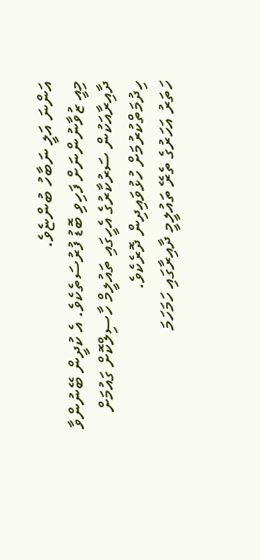އަންނަ އަލީ ނަބާހު ބުންޏެވެ.
މިއީ ޒުވާނުންނަށް ފަހިވި ބޮޑު ފުރުސަތެކެވެ. އެ ކުދީން ބޭނުންވާ ދާއިރާއަކުން ސަރުކާރުގެ އެހީގައި ތައުލީމް ހާސިލްކޮށް ގައުމަށް ހިދުމަތްކުރުމަށް ހުޅުވައިދިން ދޮރެކެވެ.
ހަތަރު އަހަރުގެ ތެރޭ ތައުލީމީ ދާއިރާގައި ހަމަހަމަ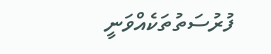ފުރުސަތުތަކެއްވަނީ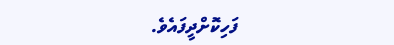ފަހިކޮށްދީފައެވެ.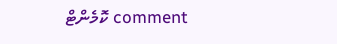comment ކޮމެންޓް